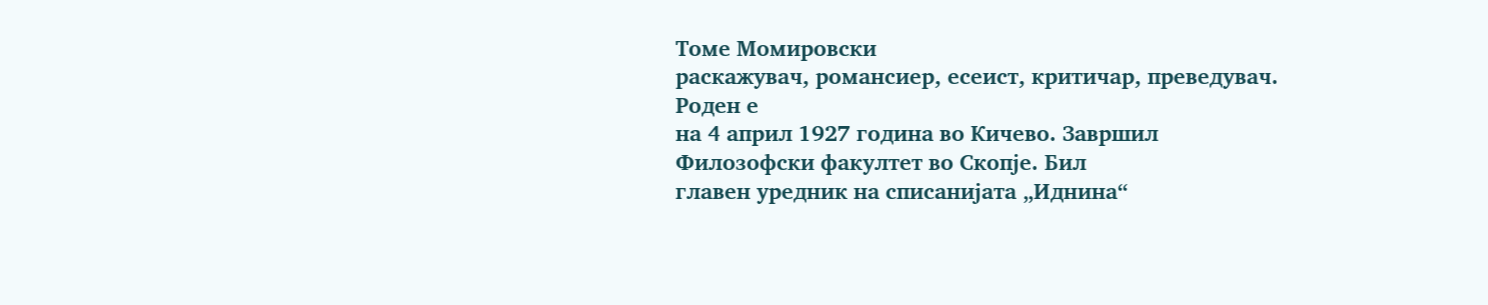Томе Момировски
раскажувач, романсиер, есеист, критичар, преведувач. Роден е
на 4 април 1927 година во Кичево. Завршил Филозофски факултет во Скопје. Бил
главен уредник на списанијата „Иднина“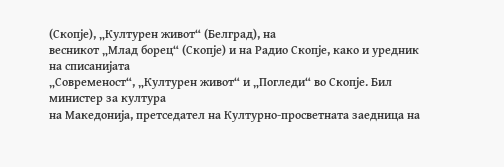(Скопје), „Културен живот“ (Белград), на
весникот „Млад борец“ (Скопје) и на Радио Скопје, како и уредник на списанијата
„Современост“, „Културен живот“ и „Погледи“ во Скопје. Бил министер за култура
на Македонија, претседател на Културно-просветната заедница на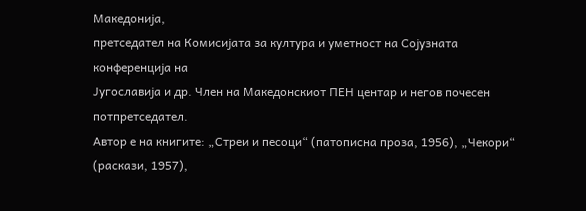Македонија,
претседател на Комисијата за култура и уметност на Сојузната конференција на
Југославија и др. Член на Македонскиот ПЕН центар и негов почесен
потпретседател.
Автор е на книгите: „Стреи и песоци“ (патописна проза, 1956), „Чекори“ (раскази, 1957),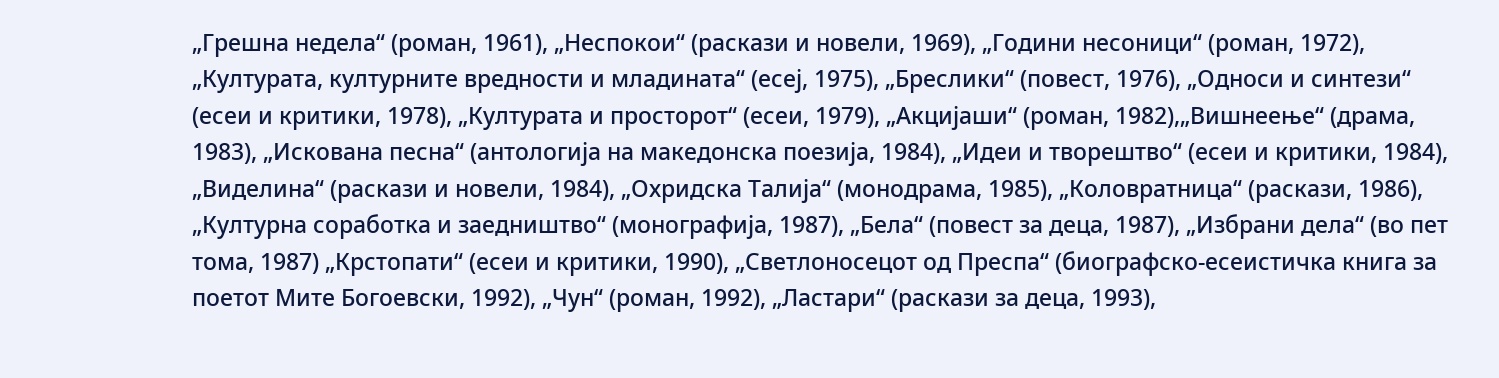„Грешна недела“ (роман, 1961), „Неспокои“ (раскази и новели, 1969), „Години несоници“ (роман, 1972), „Културата, културните вредности и младината“ (есеј, 1975), „Бреслики“ (повест, 1976), „Односи и синтези“ (есеи и критики, 1978), „Културата и просторот“ (есеи, 1979), „Акцијаши“ (роман, 1982),„Вишнеење“ (драма, 1983), „Искована песна“ (антологија на македонска поезија, 1984), „Идеи и творештво“ (есеи и критики, 1984), „Виделина“ (раскази и новели, 1984), „Охридска Талија“ (монодрама, 1985), „Коловратница“ (раскази, 1986), „Културна соработка и заедништво“ (монографија, 1987), „Бела“ (повест за деца, 1987), „Избрани дела“ (во пет тома, 1987) „Крстопати“ (есеи и критики, 1990), „Светлоносецот од Преспа“ (биографско-есеистичка книга за поетот Мите Богоевски, 1992), „Чун“ (роман, 1992), „Ластари“ (раскази за деца, 1993),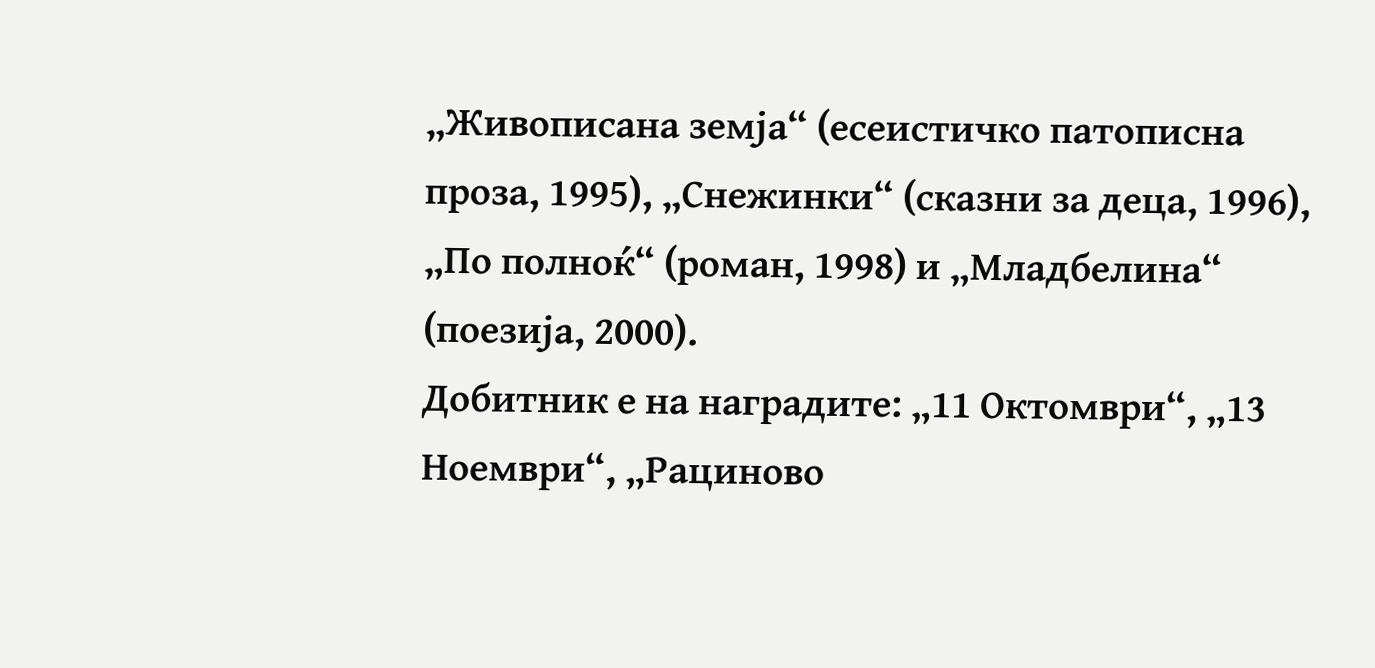„Живописана земја“ (есеистичко патописна проза, 1995), „Снежинки“ (сказни за деца, 1996), „По полноќ“ (роман, 1998) и „Младбелина“ (поезија, 2000).
Добитник е на наградите: „11 Октомври“, „13 Ноември“, „Рациново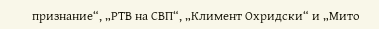признание“, „РТВ на СВП“, „Климент Охридски“ и „Мито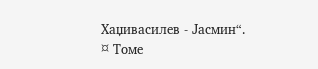Хаџивасилев - Јасмин“.
¤ Томе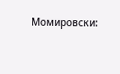Момировски: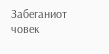Забеганиот човек